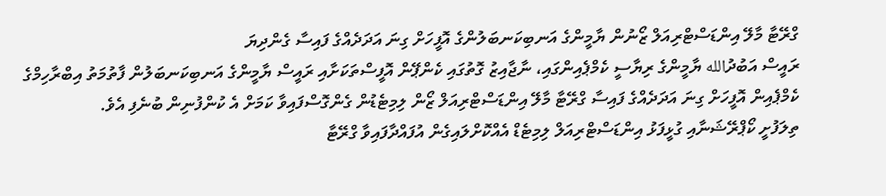ގްރޭޓާ މާލޭ އިންޑަސްޓްރިއަލް ޒޯނުން ޔާމީންގެ އަނބިކަނބަލުންގެ އޮފީހަށް ގިނަ އަދަދެއްގެ ފައިސާ ގެންދިޔަ
ރައީސް އަބުދުالله ޔާމީންގެ ރިޔާސީ ކެމްޕެއިންގައި، ނާޖާއިޒު ގޮތުގައި ކެންޕޭން އޮފީސްތަކަށާއި ރައީސް ޔާމީންގެ އަނބިކަނބަލުން ފާތުމަތު އިބްރާހިމްގެ ކެމްޕެއިން އޮފީހަށް ގިނަ އަދަދެއްގެ ފައިސާ ގްރޭޓާ މާލޭ އިންޑަސްޓްރިއަލް ޒޯން ލިމިޓެޑުން ގެންގޮސްފައިވާ ކަމަށް އެ ކުންފުނިން ބުނެފި އެވެ.
ތިލަފުށީ ކޯޕްރޭޝަނާއި ގުޅީފަޅު އިންޑަސްޓްރިއަލް ލިމިޓެޑް އެއްކޮށްލައިގެން އުފައްދާފައިވާ ގްރޭޓާ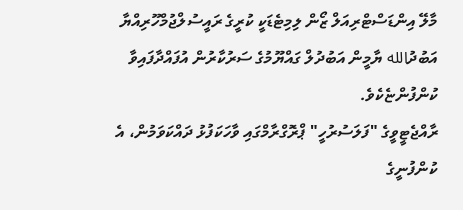މާލޭ އިންޑަސްޓްރިއަލް ޒޯން ލިމިޓެޑަކީ ކުރީގެ ރައީސުލްޖުމްހޫރިއްޔާ އަބުދުالله ޔާމީން އަބުދުލް ގައްޔޫމުގެ ސަރުކާރުން އުފައްދާފައިވާ ކުންފުންޏެކެވެ.
ރާއްޖެޓީވީގެ "ފަލަސުރުހީ" ޕްރޮގްރާމްގައި ވާހަކަފުޅު ދައްކަވަމުން، އެ ކުންފުނީގެ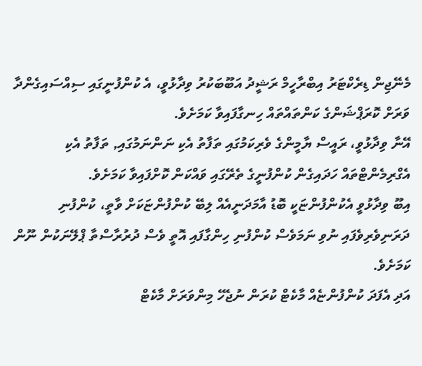މެނޭޖިން ޑިރެކްޓަރު އިބްރާހީމް ރަޝީދު އަބޫބަކުރު ވިދާޅުވީ، އެ ކުންފުނީގައި ސިއްސައިގެންދާ ވަރަށް ކޮރަޕްޝަންގެ ކަންތައްތައް ހިނގާފައިވާ ކަމަށެވެ.
އޭނާ ވިދާޅުވީ، ރައީސް ޔާމީންގެ ވެރިކަމުގައި ތަފާތު އެކި ނަންނަމުގައި, ތަފާތު އެކި އެގްރިމެންޓްތައް ހަދައިގެން ކުންފުނީގެ ތެރޭގައި ވައްކަން ކޮށްފައިވާ ކަމަށެވެ.
އިބޫ ވިދާޅުވީ އެކުންފުންޏަކީ ބޮޑު އާމަދަނީއެއް ލިބޭ ކުންފުންޏަކަށް ވާތީ، ކުންފުނި ދަރަނިވެރިވެފައި ނުވި ނަމަވެސް ކުންފުނި ހިންގާފައި އޮތީ ވެސް ދުރުރާސްތާ ޕްލޭނަކުން ނޫން ކަމަށެވެ.
އަދި އެފަދަ ކުންފުންޏެއް މާކެޓް ކުރަން ނުޖެހޭ މިންވަރަށް މާކެޓް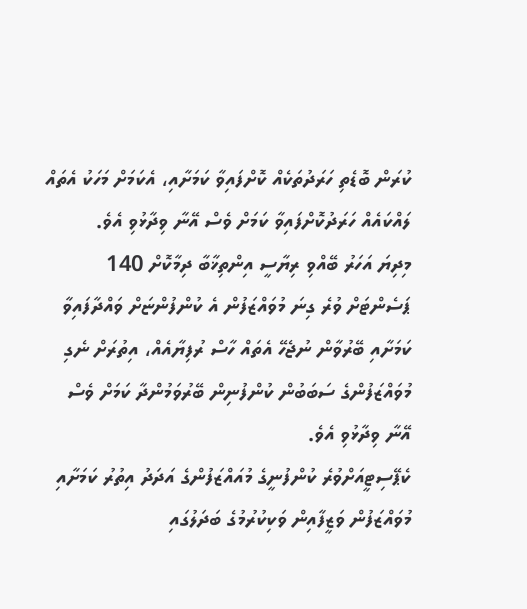ކުރަން ބޮޑެތި ހަރަދުތަކެއް ކޮށްފައިވާ ކަމަށާއި، އެކަމަށް މަހަކު އެތައް ލައްކައެއް ހަރަދުކޮށްފައިވާ ކަމަށް ވެސް އޭނާ ވިދާޅުވި އެވެ.
މިދިޔަ އަހަރު ބޭއްވި ރިޔާސީ އިންތިޚާބާ ދިމާކޮށް 140 ޕަސެންޓަށް ވުރެ ގިނަ މުވައްޒަފުން އެ ކުންފުންޏަށް ވައްދާފައިވާ ކަމަށާއި ބޭރުވާން ނުޖެހޭ އެތައް ހާސް ރުފިޔާއެއް، އިތުރަށް ނެގި މުވައްޒަފުންގެ ސަބަބުން ކުންފުނިން ބޭރުވަމުންދާ ކަމަށް ވެސް އޭނާ ވިދާޅުވި އެވެ.
ކެޕޭސިޓީއަށްވުރެ ކުންފުނީގެ މުއައްޒަފުންގެ އަދަދު އިތުރު ކަމަށާއި މުވައްޒަފުން ވަޒީފާއިން ވަކިކުރުމުގެ ބަދަލުގައި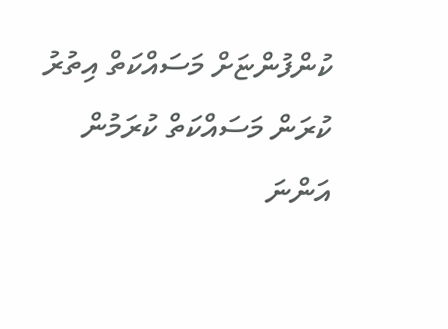ކުންފުންޏަށް މަސައްކަތް އިތުރު ކުރަން މަސައްކަތް ކުރަމުން އަންނަ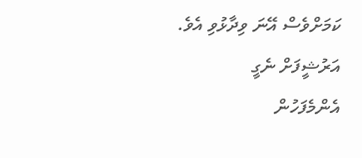ކަމަށްވެސް އޭނަ ވިދާޅުވި އެވެ.
އަރުޝީފަށް ނެގީ
އެންމެފަހުން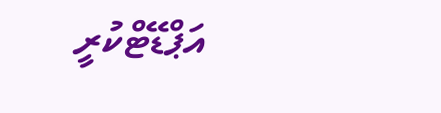އަޕްޑޭޓްކުރީ